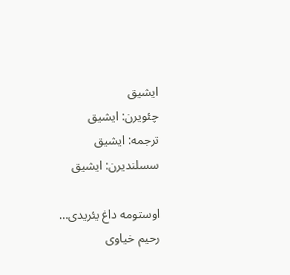ایشیق
چئویرن: ایشیق
ترجمه: ایشیق
سسلندیرن: ایشیق

اوستومه داغ یئریدی…
رحیم خیاوی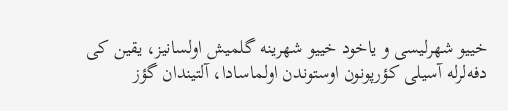خییو شهرلیسی و یاخود خییو شهرینه گلمیش اولسانیز، یقین کی دفه‌لرله آسیلی کؤرپونون اوستوندن اولماسادا، آلتیندان گؤز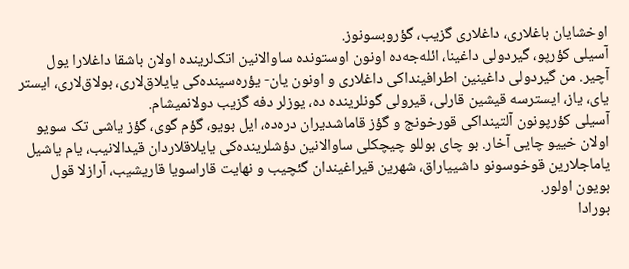اوخشایان باغلاری، داغلاری گزیب، گؤروبسونوز.
آسیلی کؤرپو، گیردولی داغینا، ائله‌جه‌ده اونون اوستونده ساوالانین اتک‌لرینده اولان باشقا داغلارا یول آچیر. من گیردولی داغینین اطرافینداکی داغلاری و اونون یان- یؤره‌سینده‌کی یایلاق‌لاری، بولاق‌لاری، ایستر یای، یاز، ایسترسه قیشین قارلی، قیرولی گونلرینده ده، یوزلر دفه گزیب دولانمیشام.
آسیلی کؤرپونون آلتینداکی قورخونج و گؤز قاماشدیران دره‌ده، ایل بویو، گؤم گوی، گؤز یاشی تک سویو اولان خییو چایی آخار. بو چای بوللو چیچکلی ساوالانین دؤشلرینده‌کی یایلاقلاردان قیدالانیب، یام یاشیل یاماجلارین قوخوسونو داشییاراق، شهرین قیراغیندان گئچیب و نهایت قاراسویا قاریشیب، آرازلا قول بویون اولور.
بورادا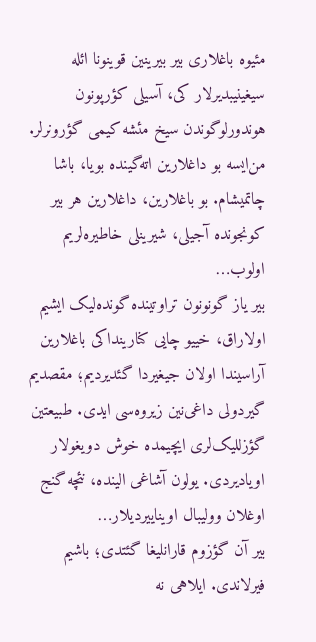مئیوه باغلاری بیر بیرینین قوینونا ائله سیغینیبدیرلار کی، آسیلی کؤرپونون هوندورلوگوندن سیخ مئشه‌ کیمی گؤرونرلر. من‌ایسه بو داغلارین اته‌گینده بویا، باشا چاتمیشام. بو باغلارین، داغلارین هر بیر کونجونده آجیلی، شیرینلی خاطیره‌لریم اولوب…
بیر یاز گونونون تراوتینده گونده‌لیک ایشیم اولاراق، خییو چایی کنارینداکی باغلارین آراسیندا اولان جیغیردا گئدیردیم؛ مقصدیم گیردولی داغی‌نین زیروه‌سی ایدی. طبیعتین گؤزللیک‌لری ایچیمده خوش دویغولار اویادیردی. یولون آشاغی الینده، نئچه گنج اوغلان وولیبال اویناییردیلار…
بیر آن گؤزوم قارانلیغا گئتدی؛ باشیم فیرلاندی. ایلاهی نه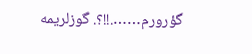گؤرورم…….!!؟. گوزلریمه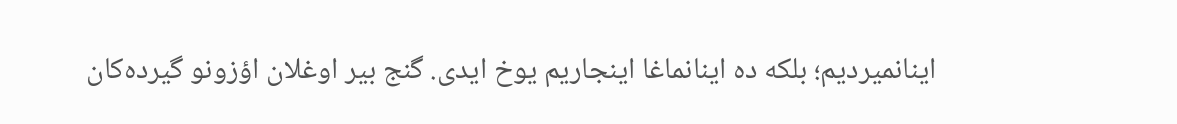اینانمیردیم؛ بلکه ده اینانماغا اینجاریم یوخ ایدی. گنج بیر اوغلان اؤزونو گیرده‌کان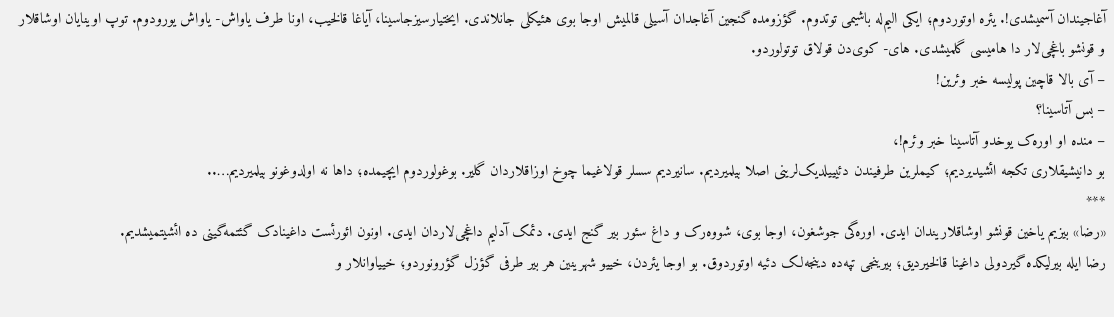آغاجیندان آسمیشدی!. یئره اوتوردوم؛ ایکی الیم‌له باشیمی توتدوم. گؤزومده گنجین آغاجدان آسیلی قالمیش اوجا بوی هئیکلی جانلاندی. ایختیارسیزجاسینا، آیاغا قالخیب، اونا طرف یاواش- یاواش یورودوم. توپ اوینایان اوشاقلار و قونشو باغچی‌لار دا هامیسی گلمیشدی. های- کوی‌دن قولاق توتولوردو.
– آی بالا قاچین پولیسه خبر وئرین!
– بس آتاسینا؟
– منده او اوره‌ک یوخدو آتاسینا خبر وئرم!،
بو دانیشیقلاری تکجه ائشیدیردیم؛ کیملرین طرفیندن دئیییلدیک‌لرینی اصلا بیلمیردیم. سانیردیم سسلر قولاغیما چوخ اوزاقلاردان گلیر. بوغولوردوم ایچیمده؛ داها نه اولدوغونو بیلمیردیم…..
***
«رضا» بیزیم یاخین قونشو اوشاقلاریندان ایدی. اوره‌گی جوشغون، اوجا بوی، شووه‌رک و داغ سئور بیر گنج ایدی. دئمک آدلیم داغچی‌لاردان ایدی. اونون ائورئست داغینادک گئتمه‌گینی ده ائشیتمیشدیم.
رضا ایله بیرلیکده گیردولی داغینا قالخیردیق؛ بیرینجی تپه‌ده دینجه‌لک دئیه اوتوردوق. بو اوجا یئردن، خییو شهرینین هر بیر طرفی گؤزل گؤرونوردو؛ خییاوانلار و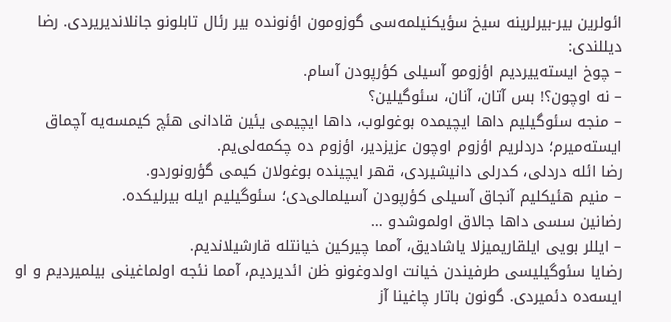ائولرین بیر-بیرلرینه سیخ سؤیکنیلمه‌سی گوزومون اؤنونده بیر رئال تابلونو جانلاندیریردی. رضا دیللندی:
– چوخ ایسته‌ییردیم اؤزومو آسیلی کؤرپودن آسام.
– نه اوچون؟! بس آتان، آنان، سئوگیلین؟
– منجه سئوگیلیم داها ایچیمده بوغولوب، داها ایچیمی یئین قادانی هئچ کیمسه‌یه آچماق ایسته‌میرم؛ دردلریم اؤزوم اوچون عزیزدیر، اؤزوم ده چکمه‌لی‌یم.
رضا ائله دردلی، کدرلی دانیشیردی، قهر ایچینده بوغولان کیمی گؤرونوردو.
– منیم هئیکلیم آنجاق آسیلی کؤرپودن آسیلمالی‌دی؛ سئوگیلیم ایله بیرلیکده.
رضانین سسی داها جالاق اولموشدو …
– ایللر بویی ایلقاریمیزلا یاشادیق، آمما چیرکین خیانتله قارشیلاندیم.
رضایا سئوگیلیسی طرفیندن خیانت اولدوغونو ظن ائدیردیم، آمما نئجه اولماغینی بیلمیردیم و او ایسه‌ده دئمیردی. گونون باتار چاغینا آز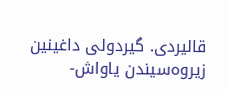قالیردی. گیردولی داغینین زیروه‌سیندن یاواش-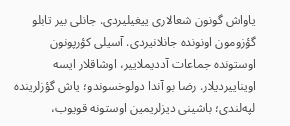یاواش گونون شعالاری ییغیلیردی. جانلی بیر تابلو گؤزومون اونونده جانلانیردی. آسیلی کؤرپونون اوستونده جماعات آددیملاییر، اوشاقلار ایسه اویناییردیلار. رضا بو آندا دولوخسوندو؛ یاش گؤزلرینده لپه‌لندی؛ باشینی دیزلریمین اوستونه قویوب،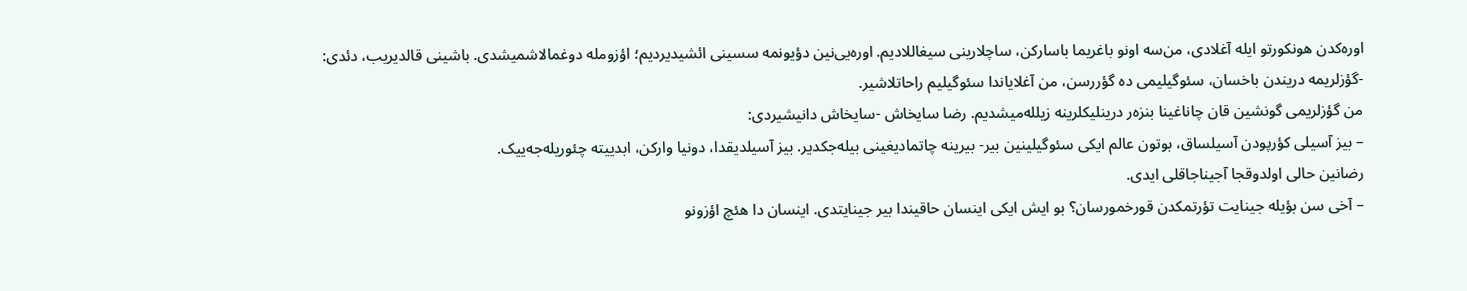اوره‌کدن هونکورتو ایله آغلادی، من‌سه اونو باغریما باسارکن، ساچلارینی سیغاللادیم. اوره‌یی‌نین دؤیونمه‌ سسینی ائشیدیردیم؛ اؤزومله دوغمالاشمیشدی. باشینی قالدیریب، دئدی:
-گؤزلریمه دریندن باخسان، سئوگیلیمی ده گؤررسن، من آغلایاندا سئوگیلیم راحاتلاشیر.
من گؤزلریمی گونشین قان چاناغینا بنزه‌ر درینلیکلرینه زیلله‌میشدیم. رضا سایخاش -سایخاش دانیشیردی:
– بیز آسیلی کؤرپودن آسیلساق، بوتون عالم ایکی سئوگیلینین بیر- بیرینه چاتمادیغینی بیله‌جکدیر. بیز آسیلدیقدا، دونیا وارکن، ابدییته چئوریله‌جه‌ییک.
رضانین حالی اولدوقجا آجیناجاقلی ایدی.
– آخی سن بؤیله جینایت تؤرتمکدن قورخمورسان؟ بو ایش ایکی اینسان حاقیندا بیر جینایتدی. اینسان دا هئچ اؤزونو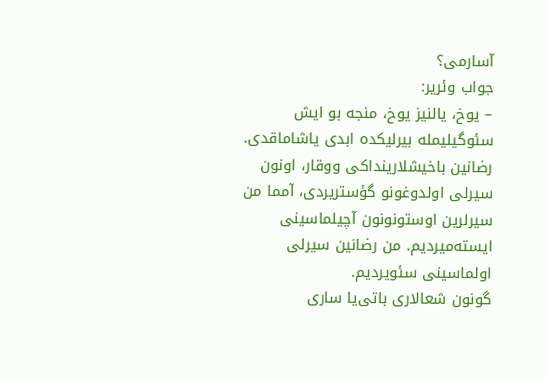آسارمی؟
جواب وئریر:
– یوخ، یالنیز یوخ، منجه بو ایش سئوگیلیمله بیرلیکده ابدی یاشاماقدی.
رضانین باخیشلارینداکی ووقار، اونون سیرلی اولدوغونو گؤستریردی، آمما من سیرلرین اوستونونون آچیلماسینی ایسته‌میردیم. من رضانین سیرلی اولماسینی سئویردیم.
گونون شعالاری باتی‌یا ساری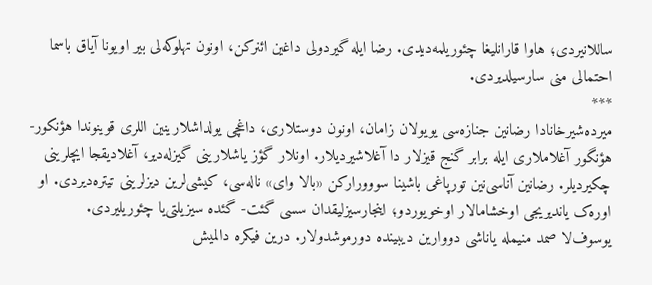ساللانیردی؛ هاوا قارانلیغا چئوریلمه‌دیدی. رضا ایله گیردولی داغین ائنرکن، اونون تهلوکه‌لی بیر اویونا آیاق باسما احتمالی منی سارسیلدیردی.
***
میرده‌شیرخانادا رضانین جنازه‌سی یویولان زامان، اونون دوستلاری، داغچی یولداشلارینین اللری قوینوندا هؤنکور- هؤنگور آغلاملاری ایله برابر گنج قیزلار دا آغلاشیردیلار. اونلار گؤز یاشلارینی گیزله‌دیر، آغلادیقجا ایچلرینی چکیردیلر. رضانین آناسی‌نین تورپاغی باشینا سووورارکن «بالا وای» ناله‌سی، کیشی‌لرین دیزلرینی تیتره‌دیردی. او اوره‌ک یاندیریجی اوخشامالار اوخویوردو؛ اینجارسیزلیقدان سسی گئت- گئده سیزیلتی‌یا چئوریلیردی.
یوسوف‌لا صمد منیمله یاناشی دووارین دیبینده دورموشدولار. درین فیکره دالمیش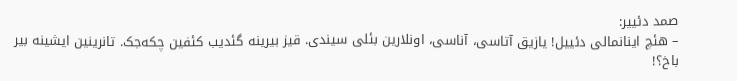صمد دئییر:
– هئچ اینانمالی دئییل! یازیق آتاسی، آناسی، اونلارین بئلی سیندی. قیز بیرینه گئدیب کئفین چکه‌جک. تانرینین ایشینه بیر باخ؟!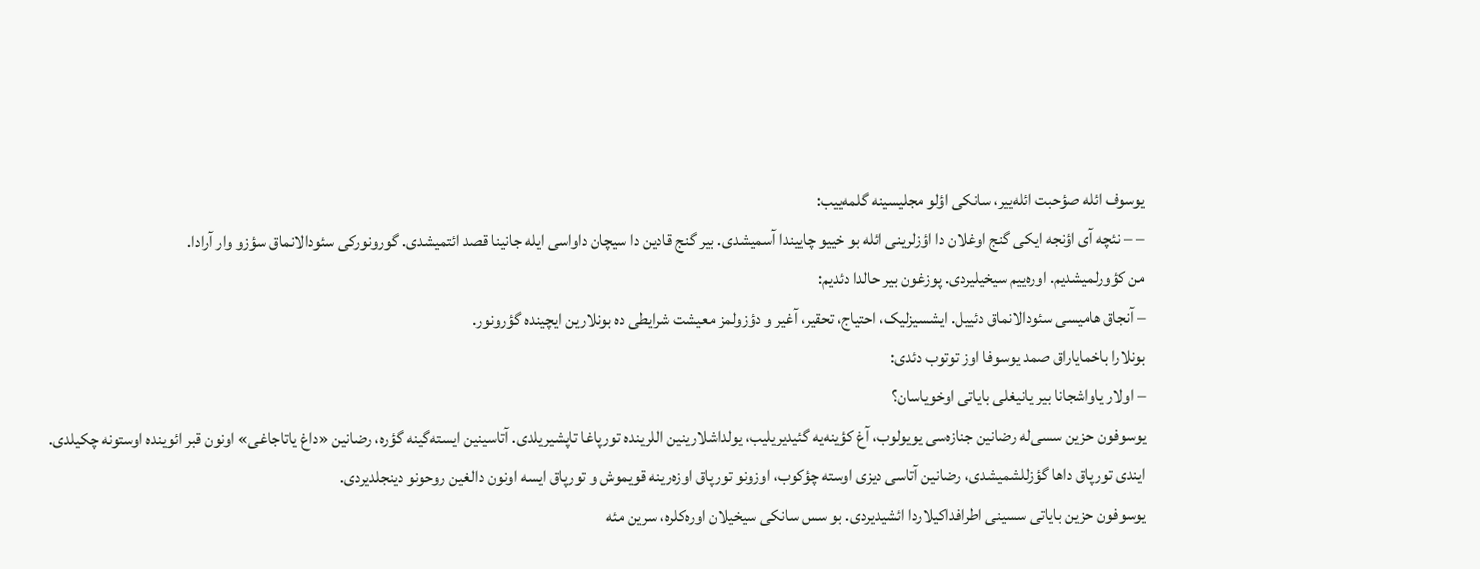یوسوف ائله صؤحبت ائله‌ییر، سانکی اؤلو مجلیسینه گلمه‌ییب:
– – نئچه آی اؤنجه ایکی گنج اوغلان دا اؤزلرینی ائله بو خییو چاییندا آسمیشدی. بیر گنج قادین دا سیچان داواسی ایله جانینا قصد ائتمیشدی. گورونورکی سئودالانماق سؤزو وار آرادا.
من کؤورلمیشدیم. اوره‌ییم سیخیلیردی. پوزغون بیر حالدا دئدیم:
– آنجاق هامیسی سئودالانماق دئییل. ایشسیزلیک، احتیاج، تحقیر، آغیر و دؤزولمز معیشت شرایطی ده بونلارین ایچینده گؤرونور.
بونلارا باخمایاراق صمد یوسوفا اوز توتوب دئدی:
– اولار یاواشجانا بیر یانیغلی بایاتی اوخویاسان؟
یوسوفون حزین سسی‌له رضانین جنازه‌سی یویولوب، آغ کؤینه‌یه گئیدیریلیب، یولداشلارینین اللرینده تورپاغا تاپشیریلدی. آتاسینین ایسته‌گینه گؤره، رضانین «داغ یاتاجاغی» اونون قبر ائوینده اوستونه چکیلدی. ایندی تورپاق داها گؤزللشمیشدی، رضانین آتاسی دیزی اوسته چؤکوب، اوزونو تورپاق اوزه‌رینه قویموش و تورپاق ایسه اونون دالغین روحونو دینجلدیردی.
یوسوفون حزین بایاتی سسینی اطرافداکیلاردا ائشیدیردی. بو سس سانکی سیخیلان اوره‌کلره، سرین مئه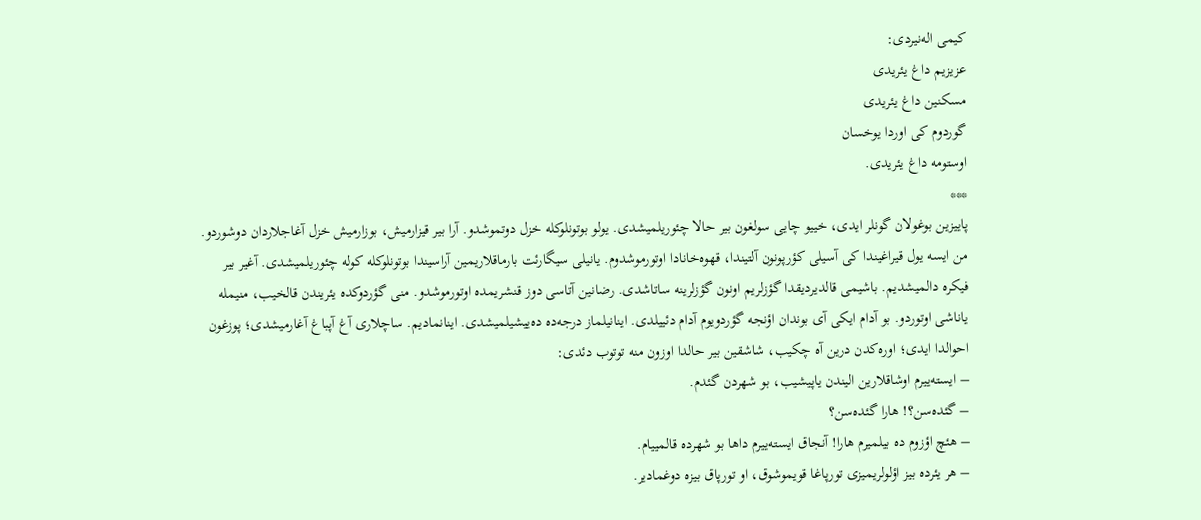کیمی اله‌نیردی:
عزیزیم داغ یئریدی
مسکنین داغ یئریدی
گوردوم کی اوردا یوخسان
اوستومه داغ یئریدی.
***
پاییزین بوغولان گونلر ایدی، خییو چایی سولغون بیر حالا چئوریلمیشدی. یولو بوتونلوکله خزل دوتموشدو. آرا بیر قیزارمیش، بوزارمیش خزل آغاجلاردان دوشوردو. من ایسه یول قیراغیندا کی آسیلی کؤرپونون آلتیندا، قهوه‌خانادا اوتورموشدوم. یانیلی سیگارئت بارماقلاریمین آراسیندا بوتونلوکله کوله چئوریلمیشدی. آغیر بیر فیکره دالمیشدیم. باشیمی قالدیردیقدا گؤزلریم اونون گؤزلرینه ساتاشدی. رضانین آتاسی دوز قنشریمده اوتورموشدو. منی گؤردوکده یئریندن قالخیب، منیمله یاناشی اوتوردو. بو آدام ایکی آی بوندان اؤنجه گؤردویوم آدام دئییلدی. اینانیلماز درجه‌ده ده‌ییشیلمیشدی. اینانمادیم. ساچلاری آغ آپباغ آغارمیشدی؛ پوزغون احوالدا ایدی؛ اوره‌کدن درین آه چکیب، شاشقین بیر حالدا اوزون منه توتوب دئدی:
– ایسته‌ییرم اوشاقلارین الیندن یاپیشیب، بو شهردن گئدم.
– گئده‌سن؟! هارا گئده‌سن؟
– هئچ اؤزوم ده بیلمیرم هارا! آنجاق ایسته‌ییرم داها بو شهرده قالمییام.
– هر یئرده بیز اؤلولریمیزی تورپاغا قویموشوق، او تورپاق بیزه دوغمادیر.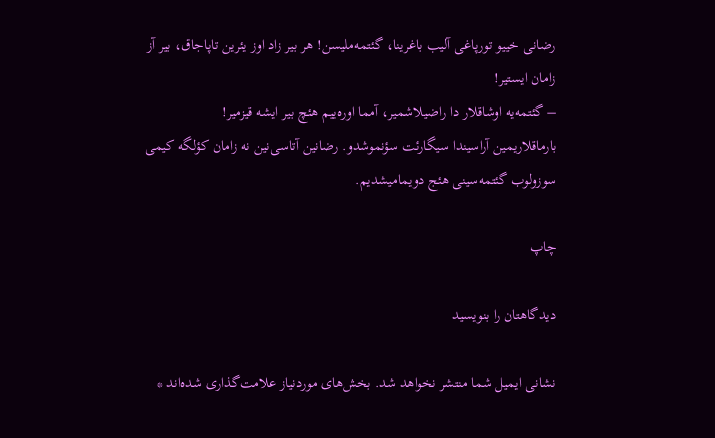رضانی خییو تورپاغی آلیب باغرینا، گئتمه‌ملیسن! هر بیر زاد اوز یئرین تاپاجاق، بیر آز زامان ایستیر!
– گئتمه‌یه اوشاقلار دا راضیلاشمیر، آمما اوره‌ییم هئچ بیر ایشه قیزمیر!
بارماقلاریمین آراسیندا سیگارئت سؤنموشدو. رضانین آتاسی‌نین نه زامان کؤلگه کیمی سوزولوب گئتمه‌سینی هئج دویمامیشدیم.

چاپ

دیدگاهتان را بنویسید

نشانی ایمیل شما منتشر نخواهد شد. بخش‌های موردنیاز علامت‌گذاری شده‌اند *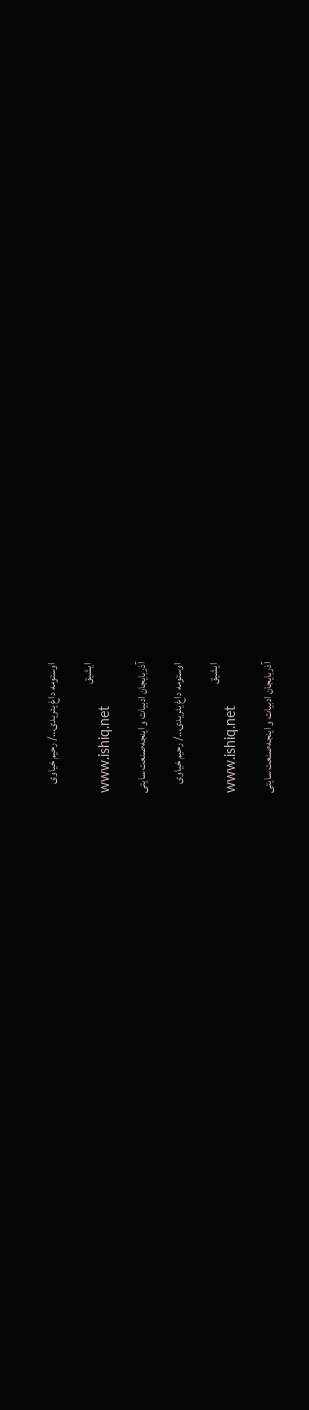اوستومه داغ یئریدی…/ رحیم خیاوی

ایشیق
www.ishiq.net

آذربایجان ادبیات و اینجه‌صنعت سایتی

اوستومه داغ یئریدی…/ رحیم خیاوی

ایشیق
www.ishiq.net

آذربایجان ادبیات و اینجه‌صنعت سایتی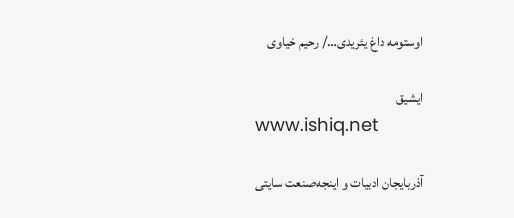اوستومه داغ یئریدی…/ رحیم خیاوی

ایشیق
www.ishiq.net

آذربایجان ادبیات و اینجه‌صنعت سایتی